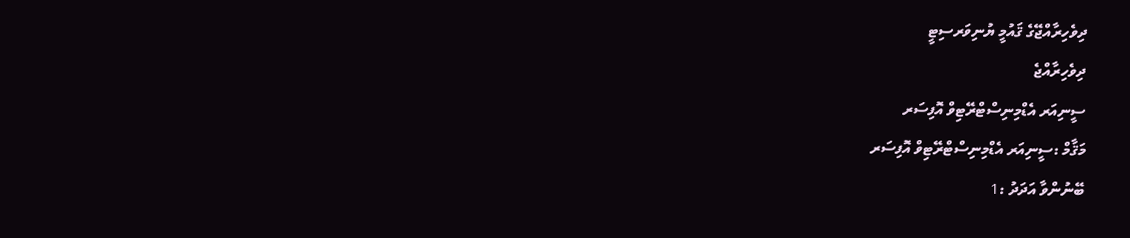ދިވެހިރާއްޖޭގެ ޤައުމީ ޔުނިވަރސިޓީ
ދިވެހިރާއްޖެ
ސީނިއަރ އެޑްމިނިސްޓްރޭޓިވް އޮފިސަރ
މަޤާމް :ސީނިއަރ އެޑްމިނިސްޓްރޭޓިވް އޮފިސަރ
ބޭނުންވާ އަދަދު :1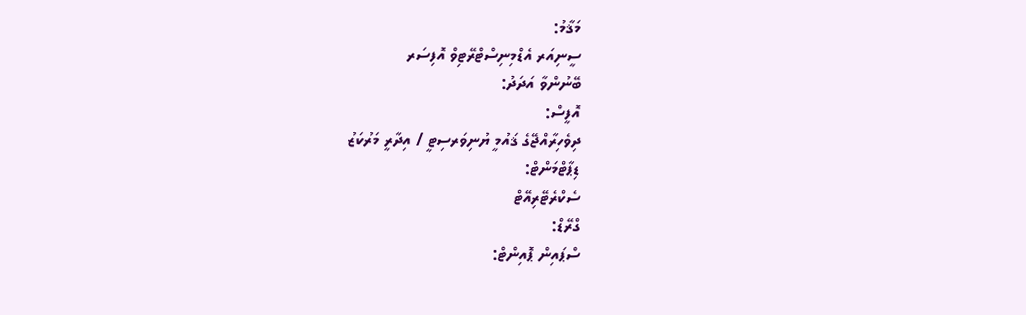މަޤާމު:
ސީނިއަރ އެޑްމިނިސްޓްރޭޓިވް އޮފިސަރ
ބޭނުންވާ އަދަދު:
އޮފީސް:
ދިވެހިރާއްޖޭގެ ޤައުމީ ޔުނިވަރސިޓީ / އިދާރީ މަރުކަޒު
ޑިޕާޓްމަންޓް:
ސެކްރެޓޭރިއޭޓް
ގްރޭޑް:
ސްޕައިން ޕޮއިންޓް: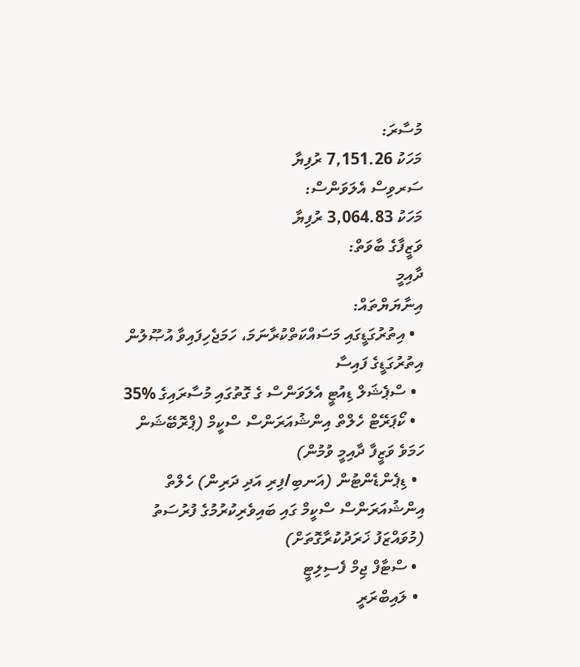މުސާރަ:
މަހަކު 7,151.26 ރުފިޔާ
ސަރވިސް އެލަވަންސް:
މަހަކު 3,064.83 ރުފިޔާ
ވަޒީފާގެ ބާވަތް:
ދާއިމީ
އިނާޔަޔްތައް:
  • އިތުރުގަޑީގައި މަސައްކަތްކުރާނަމަ، ހަމަޖެހިފައިވާ އުޞޫލުން އިތުރުގަޑީގެ ފައިސާ
  • ސްޕެޝަލް ޑިއުޓީ އެލަވަންސް ގެ ގޮތުގައި މުސާރައިގެ %35
  • ކޯޕަރޭޓް ހެލްތް އިންޝުއަރަންސް ސްކީމް (ޕްރޮބޭޝަން ހަމަވެ ވަޒީފާ ދާއިމީ ވުމުން)
  • ޑިޕެންޑެންޓުން (އަނބި/ފިރި އަދި ދަރިން) ހެލްތް އިންޝުއަރަންސް ސްކީމް ގައި ބައިވެރިކުރުމުގެ ފުރުސަތު (މުވައްޒަފު ޚަރަދުކުރާގޮތަށް)
  • ސްޓާފް ޖިމް ފެސިލިޓީ
  • ލައިބްރަރީ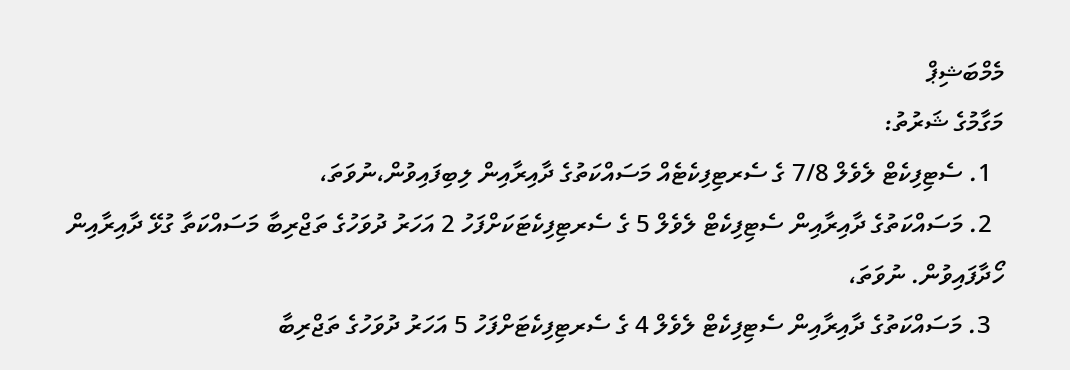މެމްބަޝިޕް
މަގާމުގެ ޝަރުތު:
  1. ސެޓިފިކެޓް ލެވެލް 7/8 ގެ ސެރޓިފިކެޓެއް މަސައްކަތުގެ ދާއިރާއިން ލިބިފައިވުން،ނުވަތަ،
  2. މަސައްކަތުގެ ދާއިރާއިން ސެޓިފިކެޓް ލެވެލް 5 ގެ ސެރޓިފިކެޓަކަށްފަހު 2 އަހަރު ދުވަހުގެ ތަޖްރިބާ މަސައްކަތާ ގުޅޭ ދާއިރާއިން ހޯދާފައިވުން. ނުވަތަ،
  3. މަސައްކަތުގެ ދާއިރާއިން ސެޓިފިކެޓް ލެވެލް 4 ގެ ސެރޓިފިކެޓަށްފަހު 5 އަހަރު ދުވަހުގެ ތަޖްރިބާ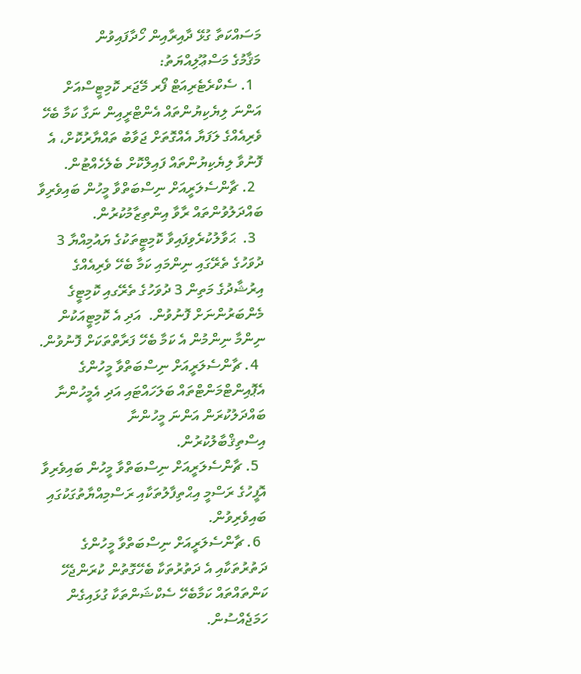މަސައްކަތާ ގުޅޭ ދާއިރާއިން ހޯދާފައިވުން
މަޤާމުގެ މަސްޢޫލިއްޔަތު:
  1. ސެކްރެޓެރިއަޓް ފޯރ މޭޖަރ ކޮމިޓީސްއަށް އަންނަ ލިޔެކިޔުންތައް އެންޓްރީއިން ނަގާ ކަމާ ބެހޭ ވެރިއެއްގެ ލަފަޔާ އެއްގޮތަށް ޖަވާބު ތައްޔާރުކޮށް، އެ ފޮނުވާ ލިޔެކިޔުންތައް ފައިލްކޮށް ބެލެހެއްޓުން.
  2. ޗާންސެލަރީއަށް ނިސްބަތްވާ މީހުން ބައިވެރިވާ ބައްދަލުވުންތައް ރާވާ އިންތިޒާމުކުރުން.
  3.  ޙަވާލުކުރެވިފައިވާ ކޮމިޓީތަކުގެ ޔައުމިއްޔާ 3 ދުވަހުގެ ތެރޭގައި ނިންމައި ކަމާ ބެހޭ ވެރިއެއްގެ އިރުޝާދުގެ މަތިން 3 ދުވަހުގެ ތެރޭގއި ކޮމިޓީގެ މެންބަރުންނަށް ފޮނުވުން.  އަދި އެ ކޮމިޓީއަކުން ނިންމާ ނިންމުން އެ ކަމާ ބެހޭ ފަރާތްތަކަށް ފޮނުވުން.
  4. ޗާންސެލަރީއަށް ނިސްބަތްވާ މީހުންގެ އެޕޮއިންޓްމަންޓްތައް ބަލަހައްޓައި އަދި އެމީހުންނާ ބައްދަލުކުރަން އަންނަ މީހުންނާ އިސްތިޤްބާލުކުރުން.
  5. ޗާންސެލަރީއަށް ނިސްބަތްވާ މީހުން ބައިވެރިވާ އޮފީހުގެ ރަސްމީ އިޙްތިފާލުތަކާއި ރަސްމިއްޔާތުގަކުގައި ބައިވެރިވުން.
  6. ޗާންސެލަރީއަށް ނިސްބަތްވާ މީހުންގެ ދަތުރުތަކާއި އެ ދަތުރުތަކާ ބެހޭގޮތުން ކުރަންޖެހޭ ކަންތައްތައް ކަމާބެހޭ ސެކްޝަންތަކާ ގުޅައިގެން ހަމަޖެއްސުން.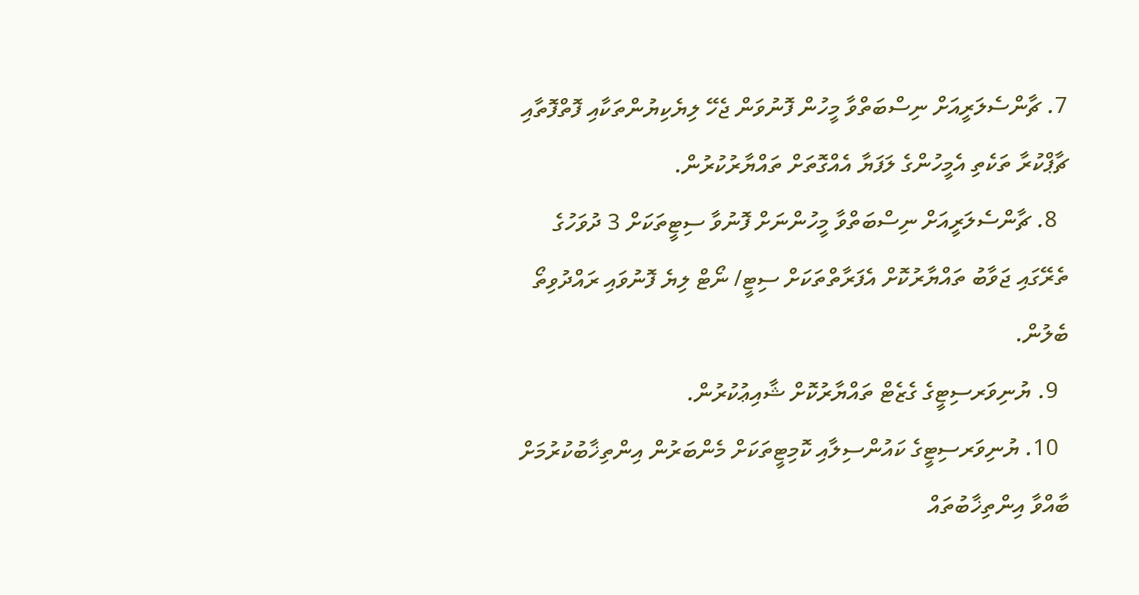7. ޗާންސެލަރީއަށް ނިސްބަތްވާ މީހުން ފޮނުވަން ޖެހޭ ލިޔެކިޔުންތަކާއި ފޮތްފޮތާއި ޗާޕްކުރާ ތަކެތި އެމީހުންގެ ލަފަޔާ އެއްގޮތަށް ތައްޔާރުކުރުން.
  8. ޗާންސެލަރީއަށް ނިސްބަތްވާ މީހުންނަށް ފޮނުވާ ސިޓީތަކަށް 3 ދުވަހުގެ ތެރޭގައި ޖަވާބު ތައްޔާރުކޮށް އެފަރާތްތަކަށް ސިޓީ/ ނޯޓް ލިޔެ ފޮނުވައި ރައްދުވިތޯ ބެލުން.
  9. ޔުނިވަރސިޓީގެ ގެޒެޓް ތައްޔާރުކޮށް ޝާއިޢުކުރުން.
  10. ޔުނިވަރސިޓީގެ ކައުންސިލާއި ކޮމިޓީތަކަށް މެންބަރުން އިންތިޚާބުކުރުމަށް ބާއްވާ އިންތިޚާބުތައް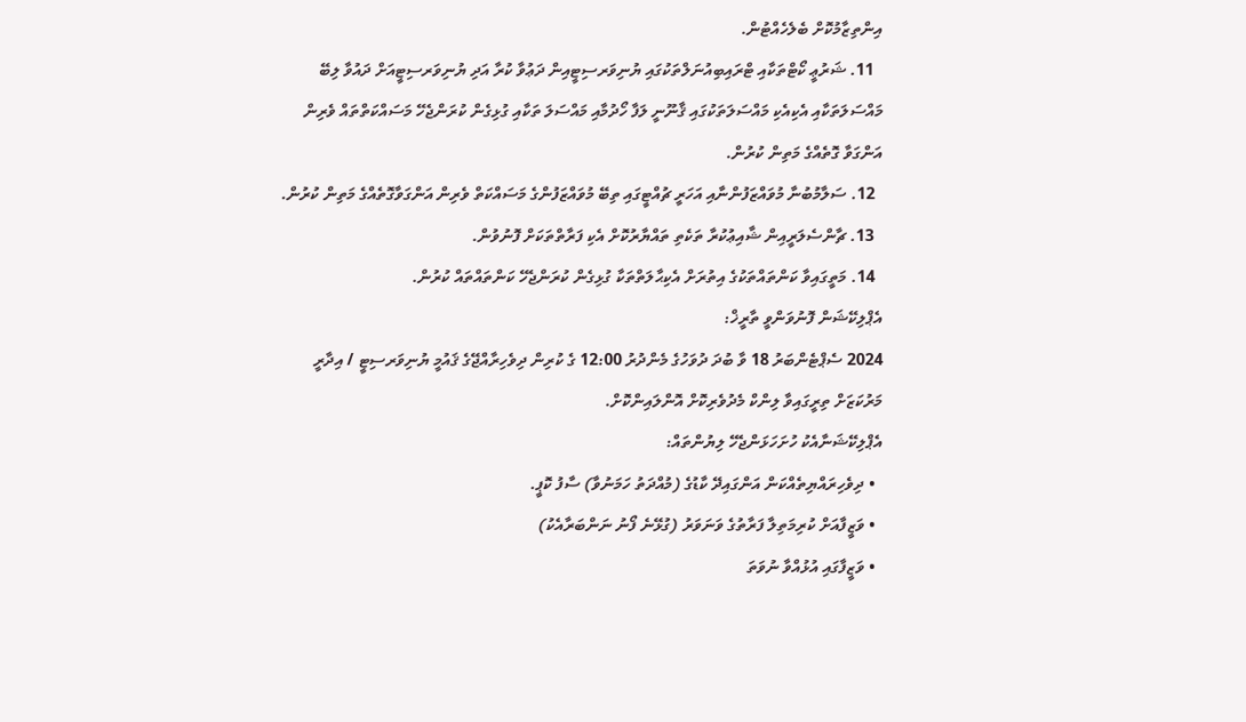އިންތިޒާމުކޮށް ބެލެހެއްޓުން.
  11. ޝަރުޢީ ކޯޓްތަކާއި ޓްރައިބިއުނަލްތަކުގައި ޔުނިވަރސިޓީއިން ދަޢުވާ ކުރާ އަދި ޔުނިވަރސިޓީއަށް ދައުވާ ލިބޭ މައްސަލަތަކާއި އެކިއެކި މައްސަލަތަކުގައި ޤާނޫނީ ލަފާ ހޯދުމާއި މައްސަލަ ތަކާއި ގުޅިގެން ކުރަންޖެހޭ މަސައްކަތްތައް ވެރިން އަންގަވާ ގޮތެއްގެ މަތިން ކުރުން.
  12. ސަލާމުބުނާ މުވައްޒަފުންނާއި އަހަރީ ޗުއްޓީގައި ތިބޭ މުވައްޒަފުންގެ މަސައްކަތް ވެރިން އަންގަވާގޮތެއްގެ މަތިން ކުރުން.
  13. ޗާންސެލަރީއިން ޝާއިޢުކުރާ ތަކެތި ތައްޔާރުކޮށް އެކި ފަރާތްތަކަށް ފޮނުވުން.
  14. މަތީގައިވާ ކަންތައްތަކުގެ އިތުރަށް އެކިޙާލަތްތަކާ ގުޅިގެން ކުރަންޖެހޭ ކަންތައްތައް ކުރުން.
އެޕްލިކޭޝަން ފޮނުވަންވީ ތާރީޚް:
2024 ސެޕްޓެންބަރު 18 ވާ ބުދަ ދުވަހުގެ މެންދުރު 12:00 ގެ ކުރިން ދިވެހިރާއްޖޭގެ ޤައުމީ ޔުނިވަރސިޓީ / އިދާރީ މަރުކަޒަށް ތިރީގައިވާ ލިންކް މެދުވެރިކޮށް އޮންލައިންކޮށް.
އެޕްލިކޭޝަނާއެކު ހުށަހަޅަންޖެހޭ ލިޔުންތައް:
  • ދިވެހިރައްޔިތެއްކަން އަންގައިދޭ ކާޑުގެ (މުއްދަތު ހަމަނުވާ) ސާފު ކޮޕީ.
  • ވަޒީފާއަށް ކުރިމަތިލާ ފަރާތުގެ ވަނަވަރު (ގުޅޭނެ ފޯނު ނަންބަރާއެކު)
  • ވަޒީފާގައި އުޅުއްވާ ނުވަތަ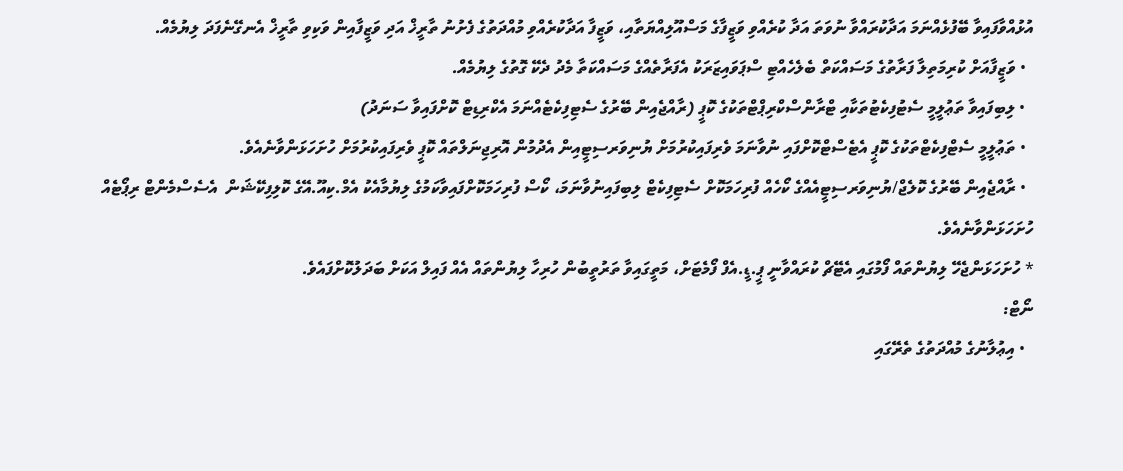އުޅުއްވާފައިވާ ބޭފުޅެއްނަމަ އަދާކުރައްވާ ނުވަތަ އަދާ ކުރެއްވި ވަޒީފާގެ މަސްއޫލިއްޔަތާއި، ވަޒީފާ އަދާކުރެއްވި މުއްދަތުގެ ފެށުނު ތާރީޚް އަދި ވަޒީފާއިން ވަކިވި ތާރީޚް އެނގޭނެފަދަ ލިޔުމެއް.
  • ވަޒީފާއަށް ކުރިމަތިލާ ފަރާތުގެ މަސައްކަތް ބެލެހެއްޓި ސްޕަވައިޒަރަކު އެފަރާތެއްގެ މަސައްކަތާ މެދު ދެކޭ ގޮތުގެ ލިޔުމެއް.
  • ލިބިފައިވާ ތަޢުލީމީ ސެޓުފިކެޓުތަކާއި ޓްރާންސްކްރިޕްޓްތަކުގެ ކޮޕީ (ރާއްޖެއިން ބޭރުގެ ސެޓިފިކެޓެއްނަމަ އެކްރިޑިޓް ކޮށްފައިވާ ސަނަދު)
  • ތަޢުލީމީ ސެޓްފިކެޓްތަކުގެ ކޮޕީ އެޓެސްޓްކޮށްފައި ނުވާނަމަ ވެރިފައިކުރުމަށް ޔުނިވަރސިޓީއިން އެދުމުން އޮރިޖިނަލްތައް ކޮޕީ ވެރިފައިކުރުމަށް ހުށަހަޅަންވާނެއެވެ.
  • ރާއްޖެއިން ބޭރުގެ ކޮލެޖް/ޔުނިވަރސިޓީއެއްގެ ކޯހެއް ފުރިހަމަކޮށް ސެޓިފިކެޓް ލިބިފައިނުވާނަމަ، ކޯސް ފުރިހަމަކޮށްފައިވާކަމުގެ ލިޔުމާއެކު އެމް.ކިއޫ.އޭގެ ކޮލިފިކޭޝަން  އެސެސްމެންޓް ރިޕޯޓެއް ހުށަހަޅަންވާނެއެވެ.
* ހުށަހަޅަންޖެހޭ ލިޔުންތައް ފޯމުގައި އެޓޭޗް ކުރައްވާނީ ޕީ.ޑީ.އެފް ފޯމެޓަށް، މަތީގައިވާ ތަރުތީބުން ހުރިހާ ލިޔުންތައް އެއް ފައިލް އަކަށް ބަދަލުކޮށްފައެވެ.
ނޯޓް:
  • އިޢުލާނުގެ މުއްދަތުގެ ތެރޭގައި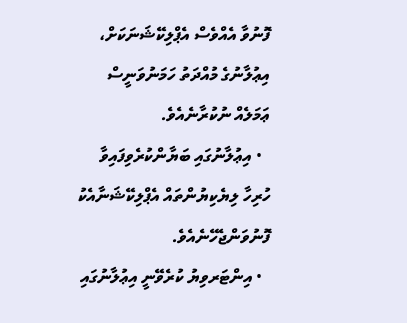ފޮނުވާ އެއްވެސް އެޕްލިކޭޝަނަކަށް، އިޢުލާނުގެ މުއްދަތު ހަމަނުވަނީސް ޢަމަލެއް ނުކުރާނެއެވެ.
  • އިޢުލާނުގައި ބަޔާންކުރެވިފައިވާ ހުރިހާ ލިޔެކިޔުންތައް އެޕްލިކޭޝަނާއެކު ފޮނުވަންޖެހޭނެއެވެ.
  • އިންޓަރވިޔު ކުރެވޭނީ އިޢުލާނުގައި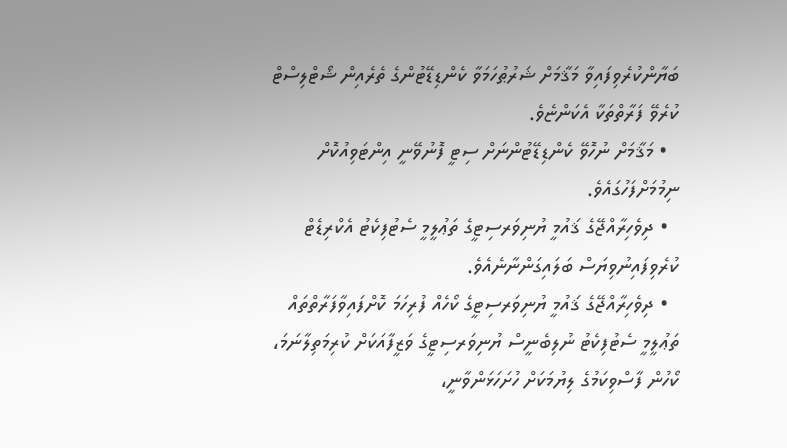ބަޔާންކުރެވިފައިވާ މަޤާމަށް ޝަރުޠުހަމަވާ ކެންޑިޑޭޓުންގެ ތެރެއިން ޝޯޓްލިސްޓް ކުރެވޭ ފަރާތްތަކާ އެކަންޏެވެ.
  • މަޤާމަށް ނުހޮވޭ ކެންޑިޑޭޓުންނަށް ސިޓީ ފޮނުވޭނީ އިންޓަވިއުކޮށް ނިމުމަށްފަހުގައެވެ.
  • ދިވެހިރާއްޖޭގެ ޤައުމީ ޔުނިވަރސިޓީގެ ތަޢުލީމީ ސެޓުފިކެޓު އެކްރިޑެޓް ކުރެވިފައިނުވިޔަސް ބަލައިގަންނާނެއެވެ.
  • ދިވެހިރާއްޖޭގެ ޤައުމީ ޔުނިވަރސިޓީގެ ކޯހެއް ފުރިހަމަ ކޮށްފައިވާފަރާތްތައް ތަޢުލީމީ ސެޓުފިކެޓު ނުލިބެނީސް ޔުނިވަރސިޓީގެ ވަޒީފާއަކަށް ކުރިމަތިލާނަމަ، ކޯހުން ފާސްވިކަމުގެ ލިޔުމަކަށް ހުށަހަޅަންވާނީ،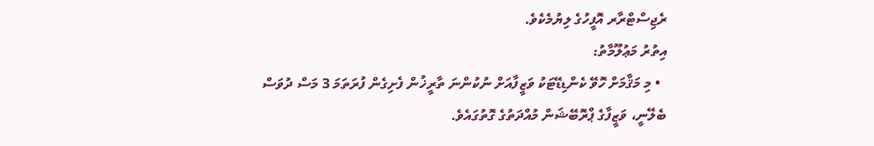ރެޖިސްޓްރާރ އޮފީހުގެ ލިޔުމެކެވެ.
އިތުރު މަޢުލޫމާތު:
  • މި މަޤާމަށް ހޮވޭ ކެންޑިޑޭޓަކު ވަޒީފާއަށް ނުކުންނަ ތާރީޚުން ފެށިގެން ފުރަތަމަ 3 މަސް ދުވަސް ބެލޭނީ، ވަޒީފާގެ ޕްރޮބޭޝަން މުއްދަތުގެ ގޮތުގައެވެ.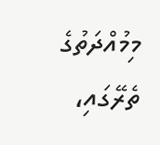މިމުއްދަތުގެ ތެރޭގައި،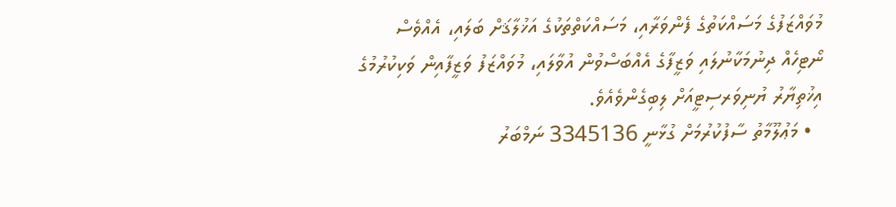މުވައްޒަފުގެ މަސައްކަތުގެ ފެންވަރާއި، މަސައްކަތްތަކުގެ އަޚުލާޤަށް ބަލައި، އެއްވެސް ނޯޓިހެއް ދިނުމަކާނުލައި ވަޒީފާގެ އެއްބަސްވުން އުވާލައި، މުވައްޒަފު ވަޒީފާއިން ވަކިކުރުމުގެ އިޚުތިޔާރު ޔުނިވަރސިޓީއަށް ލިބިގެންވެއެވެ.
  • މަޢުލޫމާތު ސާފުކުރުމަށް ގުޅާނީ 3345136 ނަމްބަރު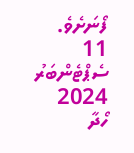ފޯނަށެވެ.
11 ސެޕްޓެންބަރު 2024
ހޯދާ